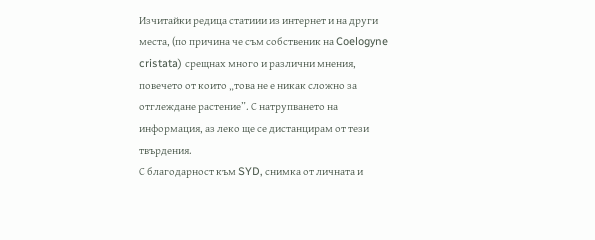Изчитайки редица статиии из интернет и на други места, (по причина че съм собственик на Coelogyne cristata) срещнах много и различни мнения, повечето от които „това не е никак сложно за отглеждане растение”. С натрупването на информация, аз леко ще се дистанцирам от тези твърдения.
С благодарност към SYD, снимка от личната и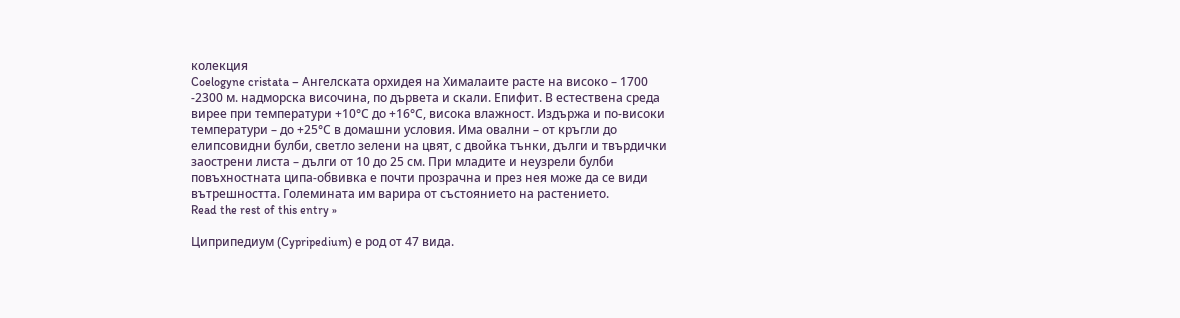колекция
Coelogyne cristata – Ангелската орхидея на Хималаите расте на високо – 1700 -2300 м. надморска височина, по дървета и скали. Епифит. В естествена среда вирее при температури +10°С до +16°С, висока влажност. Издържа и по-високи температури – до +25°С в домашни условия. Има овални – от кръгли до елипсовидни булби, светло зелени на цвят, с двойка тънки, дълги и твърдички заострени листа – дълги от 10 до 25 см. При младите и неузрели булби повъхностната ципа-обвивка е почти прозрачна и през нея може да се види вътрешността. Големината им варира от състоянието на растението.
Read the rest of this entry »

Циприпедиум (Cypripedium) е род от 47 вида.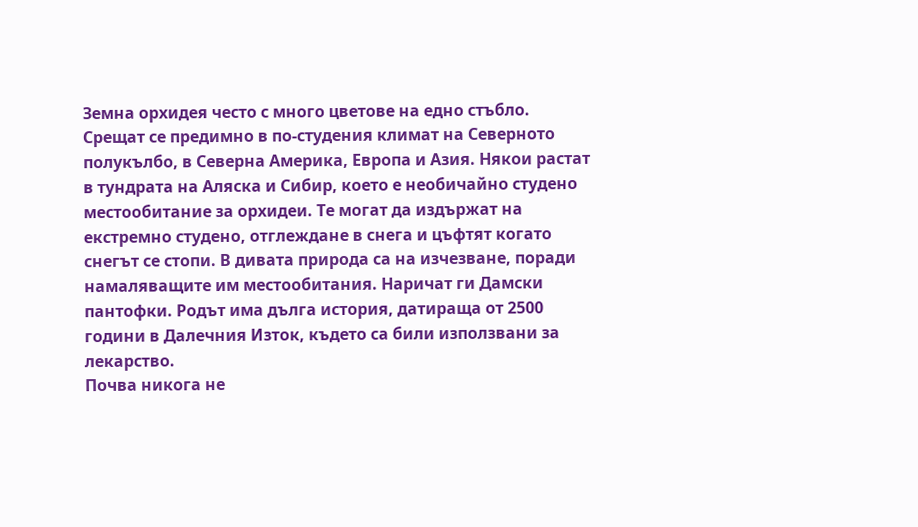Земна орхидея често с много цветове на едно стъбло. Срещат се предимно в по-студения климат на Северното полукълбо, в Северна Америка, Европа и Азия. Някои растат в тундрата на Аляска и Сибир, което е необичайно студено местообитание за орхидеи. Те могат да издържат на екстремно студено, отглеждане в снега и цъфтят когато снегът се стопи. В дивата природа са на изчезване, поради намаляващите им местообитания. Наричат ги Дамски пантофки. Родът има дълга история, датираща от 2500 години в Далечния Изток, където са били използвани за лекарство.
Почва никога не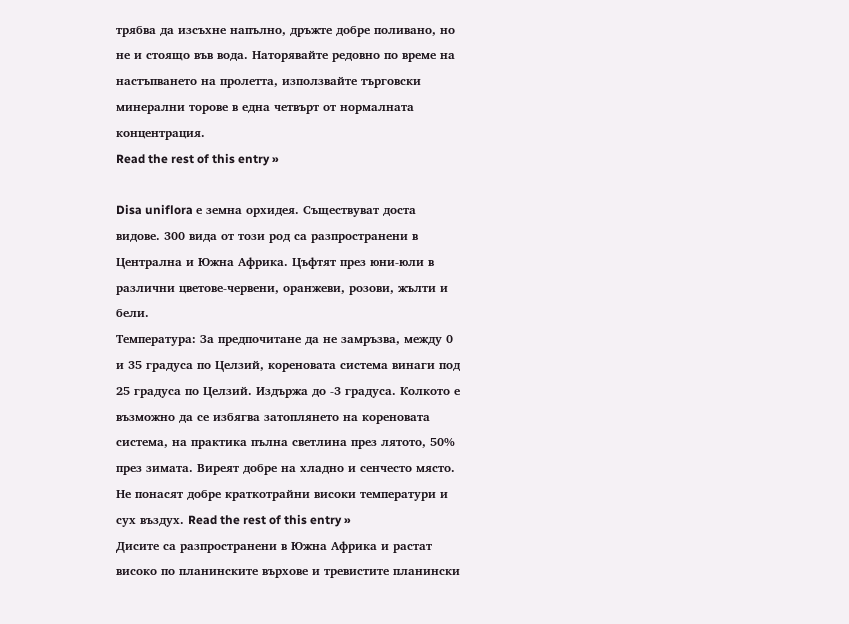трябва да изсъхне напълно, дръжте добре поливано, но не и стоящо във вода. Наторявайте редовно по време на настъпването на пролетта, използвайте търговски минерални торове в една четвърт от нормалната концентрация.
Read the rest of this entry »

Disa uniflora е земна орхидея. Съществуват доста видове. 300 вида от този род са разпространени в Централна и Южна Африка. Цъфтят през юни-юли в различни цветове-червени, оранжеви, розови, жълти и бели.
Температура: За предпочитане да не замръзва, между 0 и 35 градуса по Целзий, кореновата система винаги под 25 градуса по Целзий. Издържа до -3 градуса. Колкото е възможно да се избягва затоплянето на кореновата система, на практика пълна светлина през лятото, 50% през зимата. Виреят добре на хладно и сенчесто място. Не понасят добре краткотрайни високи температури и сух въздух. Read the rest of this entry »
Дисите са разпространени в Южна Африка и растат високо по планинските върхове и тревистите планински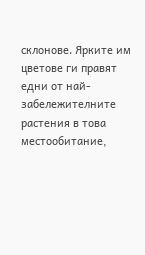склонове. Ярките им цветове ги правят едни от най-забележителните растения в това местообитание,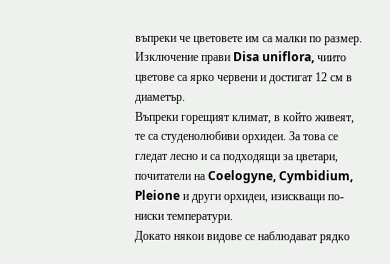въпреки че цветовете им са малки по размер. Изключение прави Disa uniflora, чиито цветове са ярко червени и достигат 12 см в диаметър.
Въпреки горещият климат, в който живеят, те са студенолюбиви орхидеи. За това се гледат лесно и са подходящи за цветари, почитатели на Coelogyne, Cymbidium, Pleione и други орхидеи, изискващи по-ниски температури.
Докато някои видове се наблюдават рядко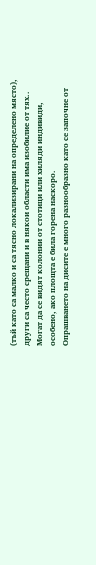(тъй като са малко и са тясно локализирани на определено място), други са често срещани и в някои области има изобилие от тях.. Могат да се видят колонии от стотици или хиляди индивиди, особено, ако площта е била горена наскоро.
Опрашването на дисите е много разнообразно като се започне от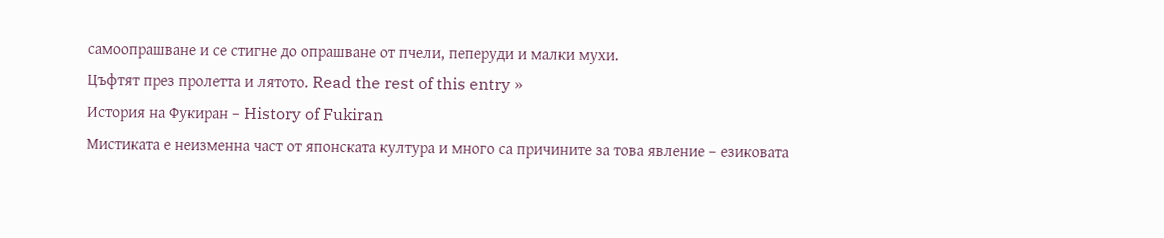самоопрашване и се стигне до опрашване от пчели, пеперуди и малки мухи.
Цъфтят през пролетта и лятото. Read the rest of this entry »
История на Фукиран – History of Fukiran
Мистиката е неизменна част от японската култура и много са причините за това явление – езиковата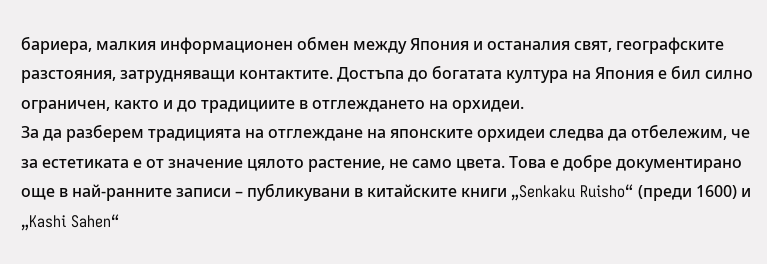бариера, малкия информационен обмен между Япония и останалия свят, географските разстояния, затрудняващи контактите. Достъпа до богатата култура на Япония е бил силно ограничен, както и до традициите в отглеждането на орхидеи.
За да разберем традицията на отглеждане на японските орхидеи следва да отбележим, че за естетиката е от значение цялото растение, не само цвета. Това е добре документирано още в най-ранните записи – публикувани в китайските книги „Senkaku Ruisho“ (преди 1600) и „Kashi Sahen“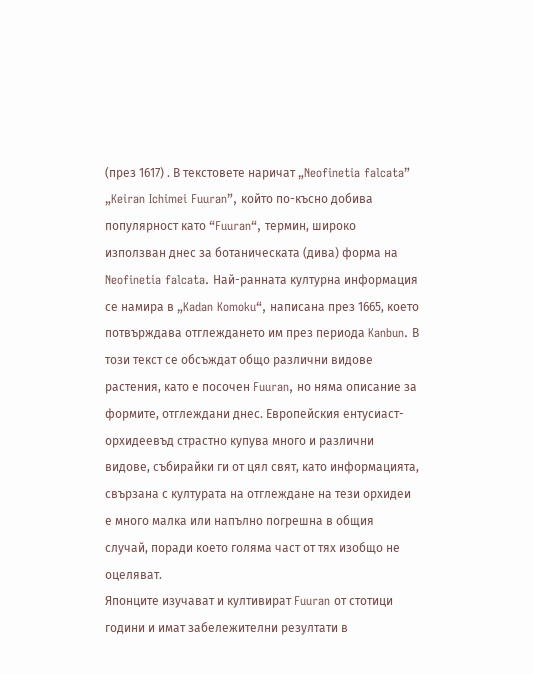(през 1617) . В текстовете наричат „Neofinetia falcata” „Keiran Ichimei Fuuran”, който по-късно добива популярност като “Fuuran“, термин, широко използван днес за ботаническата (дива) форма на Neofinetia falcata. Най-ранната културна информация се намира в „Kadan Komoku“, написана през 1665, което потвърждава отглеждането им през периода Kanbun. В този текст се обсъждат общо различни видове растения, като е посочен Fuuran, но няма описание за формите, отглеждани днес. Европейския ентусиаст-орхидеевъд страстно купува много и различни видове, събирайки ги от цял свят, като информацията, свързана с културата на отглеждане на тези орхидеи е много малка или напълно погрешна в общия случай, поради което голяма част от тях изобщо не оцеляват.
Японците изучават и култивират Fuuran от стотици години и имат забележителни резултати в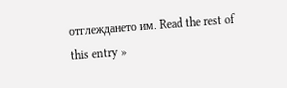отглеждането им. Read the rest of this entry »